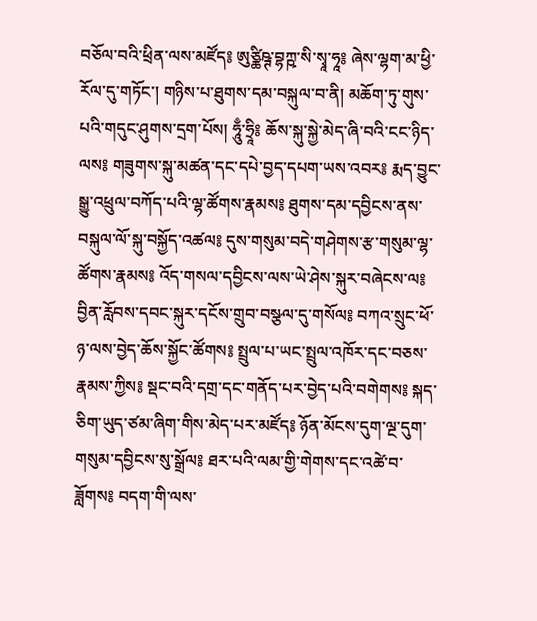བཅོལ་བའི་ཕྲིན་ལས་མཛོད༔ ཨུཙྪིཥྚ་བྷཀྵ་སི་སྭཱ་ཧཱ༔ ཞེས་ལྷག་མ་ཕྱི་རོལ་དུ་གཏོང་། གཉིས་པ་ཐུགས་དམ་བསྐུལ་བ་ནི། མཆོག་ཏུ་གུས་པའི་གདུང་ཤུགས་དྲག་པོས། ཧཱུྃ་ཧྲཱི༔ ཆོས་སྐུ་སྐྱེ་མེད་ཞི་བའི་ངང་ཉིད་ལས༔ གཟུགས་སྐུ་མཚན་དང་དཔེ་བྱད་དཔག་ཡས་འབར༔ རྨད་བྱུང་སྒྱུ་འཕྲུལ་བཀོད་པའི་ལྷ་ཚོགས་རྣམས༔ ཐུགས་དམ་དབྱིངས་ནས་བསྐུལ་ལོ་སྐུ་བསྐྱོད་འཚལ༔ དུས་གསུམ་བདེ་གཤེགས་རྩ་གསུམ་ལྷ་ཚོགས་རྣམས༔ འོད་གསལ་དབྱིངས་ལས་ཡེ་ཤེས་སྐུར་བཞེངས་ལ༔ བྱིན་རློབས་དབང་སྐུར་དངོས་གྲུབ་བསྩལ་དུ་གསོལ༔ བཀའ་སྲུང་ཕོ་ཉ་ལས་བྱེད་ཆོས་སྐྱོང་ཚོགས༔ སྤྲུལ་པ་ཡང་སྤྲུལ་འཁོར་དང་བཅས་རྣམས་ཀྱིས༔ སྡང་བའི་དགྲ་དང་གནོད་པར་བྱེད་པའི་བགེགས༔ སྐད་ཅིག་ཡུད་ཙམ་ཞིག་གིས་མེད་པར་མཛོད༔ ཉོན་མོངས་དུག་ལྔ་དུག་གསུམ་དབྱིངས་སུ་སྒྲོལ༔ ཐར་པའི་ལམ་གྱི་གེགས་དང་འཚེ་བ་ཟློགས༔ བདག་གི་ལས་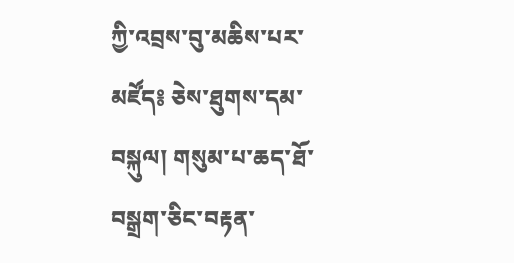ཀྱི་འབྲས་བུ་མཆིས་པར་མཛོད༔ ཅེས་ཐུགས་དམ་བསྐུལ། གསུམ་པ་ཆད་ཐོ་བསྒྲག་ཅིང་བརྟན་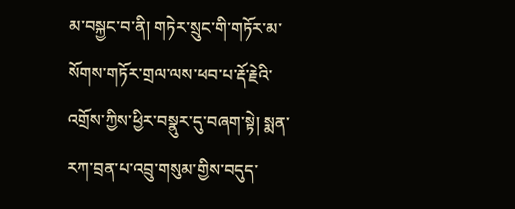མ་བསྐྱང་བ་ནི། གཏེར་སྲུང་གི་གཏོར་མ་སོགས་གཏོར་གྲལ་ལས་ཕབ་པ་རྡོ་རྗེའི་འགྲོས་ཀྱིས་ཕྱིར་བསྣུར་དུ་བཞག་སྟེ། སྨན་རཀ་བྲན་པ་འབྲུ་གསུམ་གྱིས་བདུད་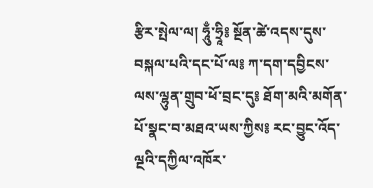རྩིར་སྤེལ་ལ། ཧཱུྃ་ཧྲཱི༔ སྔོན་ཚེ་འདས་དུས་བསྐལ་པའི་དང་པོ་ལ༔ ཀ་དག་དབྱིངས་ལས་ལྷུན་གྲུབ་ཕོ་བྲང་དུ༔ ཐོག་མའི་མགོན་པོ་སྣང་བ་མཐའ་ཡས་ཀྱིས༔ རང་བྱུང་འོད་ལྔའི་དཀྱིལ་འཁོར་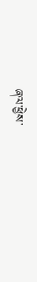ཞལ་ཕྱེས་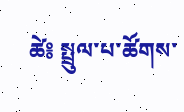ཚེ༔ སྤྲུལ་པ་ཚོགས་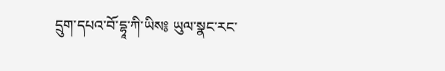དྲུག་དཔའ་བོ་དྷཱ་ཀི་ཡིས༔ ཡུལ་སྣང་རང་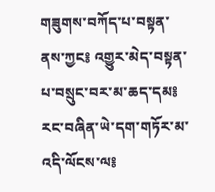གཟུགས་བཀོད་པ་བསྟན་ནས་ཀྱང༔ འགྱུར་མེད་བསྟན་པ་བསྲུང་བར་མ་ཆད་དམ༔ རང་བཞིན་ཡེ་དག་གཏོར་མ་འདི་ལོངས་ལ༔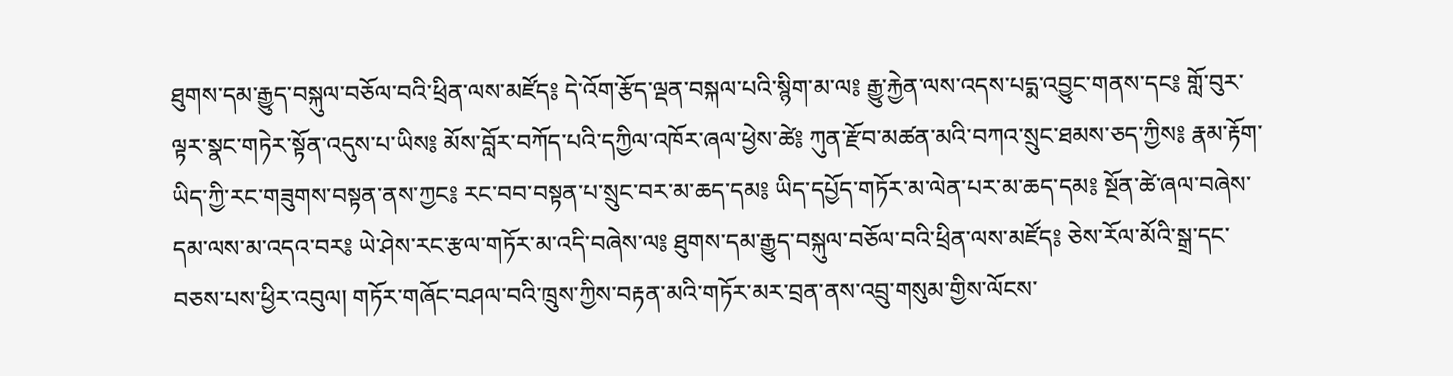ཐུགས་དམ་རྒྱུད་བསྐུལ་བཅོལ་བའི་ཕྲིན་ལས་མཛོད༔ དེ་འོག་རྩོད་ལྡན་བསྐལ་པའི་སྙིག་མ་ལ༔ རྒྱུ་རྐྱེན་ལས་འདས་པདྨ་འབྱུང་གནས་དང༔ གློ་བུར་ལྟར་སྣང་གཏེར་སྟོན་འདུས་པ་ཡིས༔ མོས་བློར་བཀོད་པའི་དཀྱིལ་འཁོར་ཞལ་ཕྱེས་ཚེ༔ ཀུན་རྫོབ་མཚན་མའི་བཀའ་སྲུང་ཐམས་ཅད་ཀྱིས༔ རྣམ་རྟོག་ཡིད་ཀྱི་རང་གཟུགས་བསྟན་ནས་ཀྱང༔ རང་བབ་བསྟན་པ་སྲུང་བར་མ་ཆད་དམ༔ ཡིད་དཔྱོད་གཏོར་མ་ལེན་པར་མ་ཆད་དམ༔ སྔོན་ཚེ་ཞལ་བཞེས་དམ་ལས་མ་འདའ་བར༔ ཡེ་ཤེས་རང་རྩལ་གཏོར་མ་འདི་བཞེས་ལ༔ ཐུགས་དམ་རྒྱུད་བསྐུལ་བཅོལ་བའི་ཕྲིན་ལས་མཛོད༔ ཅེས་རོལ་མོའི་སྒྲ་དང་བཅས་པས་ཕྱིར་འབུལ། གཏོར་གཞོང་བཤལ་བའི་ཁྲུས་ཀྱིས་བརྟན་མའི་གཏོར་མར་བྲན་ནས་འབྲུ་གསུམ་གྱིས་ལོངས་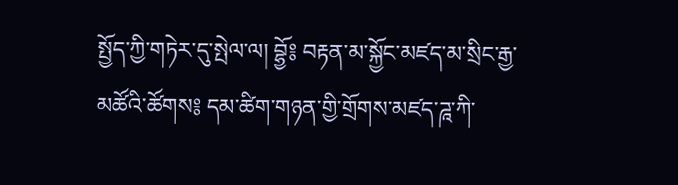སྤྱོད་ཀྱི་གཏེར་དུ་སྤེལ་ལ། བྷྱོ༔ བརྟན་མ་སྐྱོང་མཛད་མ་སྲིང་རྒྱ་མཚོའི་ཚོགས༔ དམ་ཚིག་གཉན་གྱི་གྲོགས་མཛད་ཌཱ་ཀི་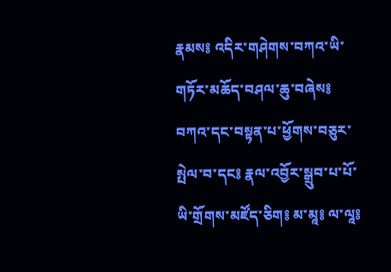རྣམས༔ འདིར་གཤེགས་བཀའ་ཡི་གཏོར་མཆོད་བཤལ་ཆུ་བཞེས༔ བཀའ་དང་བསྟན་པ་ཕྱོགས་བཅུར་སྤེལ་བ་དང༔ རྣལ་འབྱོར་སྒྲུབ་པ་པོ་ཡི་གྲོགས་མཛོད་ཅིག༔ མ་མཱ༔ ལ་ལཱ༔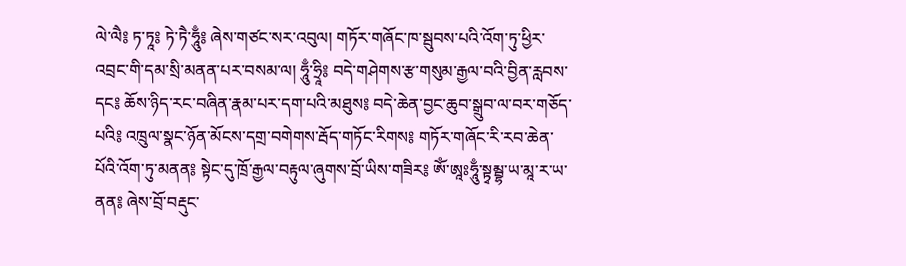ལེ་ལཻ༔ ཏ་ཏཱ༔ ཏེ་ཏཻ་ཧཱུྃ༔ ཞེས་གཙང་སར་འབུལ། གཏོར་གཞོང་ཁ་སྦུབས་པའི་འོག་ཏུ་ཕྱིར་འབྲང་གི་དམ་སྲི་མནན་པར་བསམ་ལ། ཧཱུྃ་ཧྲཱི༔ བདེ་གཤེགས་རྩ་གསུམ་རྒྱལ་བའི་བྱིན་རླབས་དང༔ ཆོས་ཉིད་རང་བཞིན་རྣམ་པར་དག་པའི་མཐུས༔ བདེ་ཆེན་བྱང་ཆུབ་སྒྲུབ་ལ་བར་གཅོད་པའི༔ འཁྲུལ་སྣང་ཉོན་མོངས་དགྲ་བགེགས་རྦོད་གཏོང་རིགས༔ གཏོར་གཞོང་རི་རབ་ཆེན་པོའི་འོག་ཏུ་མནན༔ སྟེང་དུ་ཁྲོ་རྒྱལ་བརྟུལ་ཞུགས་བྲོ་ཡིས་གཟིར༔ ཨོཾ་ཨཱཿཧཱུྃ་སྟྭམྦྷ་ཡ་མཱ་ར་ཡ་ནན༔ ཞེས་བྲོ་བརྡུང་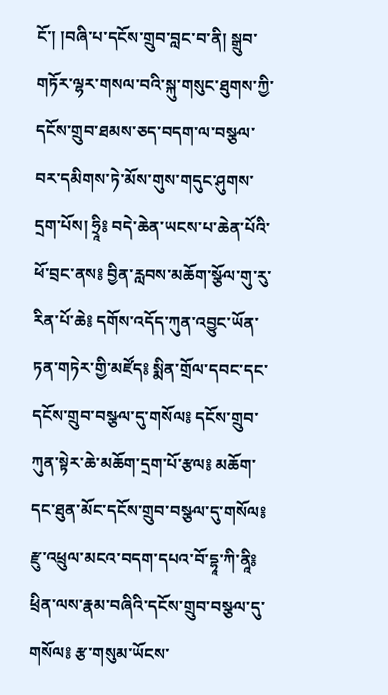ངོ་། །བཞི་པ་དངོས་གྲུབ་བླང་བ་ནི། སྒྲུབ་གཏོར་ལྷར་གསལ་བའི་སྐུ་གསུང་ཐུགས་ཀྱི་དངོས་གྲུབ་ཐམས་ཅད་བདག་ལ་བསྩལ་བར་དམིགས་ཏེ་མོས་གུས་གདུང་ཤུགས་དྲག་པོས། ཧྲཱི༔ བདེ་ཆེན་ཡངས་པ་ཆེན་པོའི་ཕོ་བྲང་ནས༔ བྱིན་རླབས་མཆོག་སྩོལ་གུ་རུ་རིན་པོ་ཆེ༔ དགོས་འདོད་ཀུན་འབྱུང་ཡོན་ཏན་གཏེར་གྱི་མཛོད༔ སྨིན་གྲོལ་དབང་དང་དངོས་གྲུབ་བསྩལ་དུ་གསོལ༔ དངོས་གྲུབ་ཀུན་སྟེར་ཆེ་མཆོག་དྲག་པོ་རྩལ༔ མཆོག་དང་ཐུན་མོང་དངོས་གྲུབ་བསྩལ་དུ་གསོལ༔ རྫུ་འཕྲུལ་མངའ་བདག་དཔའ་བོ་དྷཱ་ཀི་ནཱི༔ ཕྲིན་ལས་རྣམ་བཞིའི་དངོས་གྲུབ་བསྩལ་དུ་གསོལ༔ རྩ་གསུམ་ཡོངས་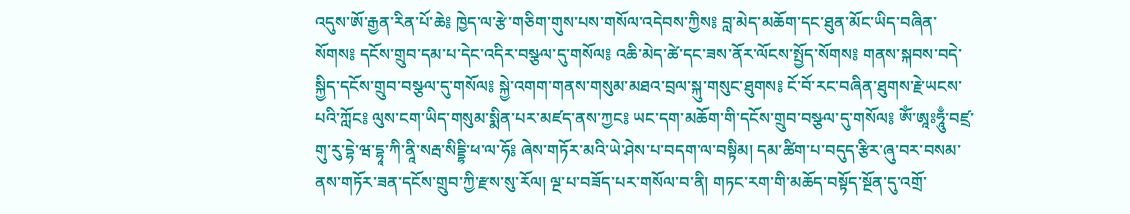འདུས་ཨོ་རྒྱན་རིན་པོ་ཆེ༔ ཁྱེད་ལ་རྩེ་གཅིག་གུས་པས་གསོལ་འདེབས་ཀྱིས༔ བླ་མེད་མཆོག་དང་ཐུན་མོང་ཡིད་བཞིན་སོགས༔ དངོས་གྲུབ་དམ་པ་དེང་འདིར་བསྩལ་དུ་གསོལ༔ འཆི་མེད་ཚེ་དང་ཟས་ནོར་ལོངས་སྤྱོད་སོགས༔ གནས་སྐབས་བདེ་སྐྱིད་དངོས་གྲུབ་བསྩལ་དུ་གསོལ༔ སྐྱེ་འགག་གནས་གསུམ་མཐའ་བྲལ་སྐུ་གསུང་ཐུགས༔ ངོ་བོ་རང་བཞིན་ཐུགས་རྗེ་ཡངས་པའི་ཀློང༔ ལུས་ངག་ཡིད་གསུམ་སྨིན་པར་མཛད་ནས་ཀྱང༔ ཡང་དག་མཆོག་གི་དངོས་གྲུབ་བསྩལ་དུ་གསོལ༔ ཨོཾ་ཨཱཿཧཱུྃ་བཛྲ་གུ་རུ་དྷེ་ཝ་དྷཱ་ཀི་ནཱི་སརྦ་སིདྡྷི་ཕ་ལ་ཧོ༔ ཞེས་གཏོར་མའི་ཡེ་ཤེས་པ་བདག་ལ་བསྟིམ། དམ་ཚིག་པ་བདུད་རྩིར་ཞུ་བར་བསམ་ནས་གཏོར་ཟན་དངོས་གྲུབ་ཀྱི་རྫས་སུ་རོལ། ལྔ་པ་བཟོད་པར་གསོལ་བ་ནི། གཏང་རག་གི་མཆོད་བསྟོད་སྔོན་དུ་འགྲོ་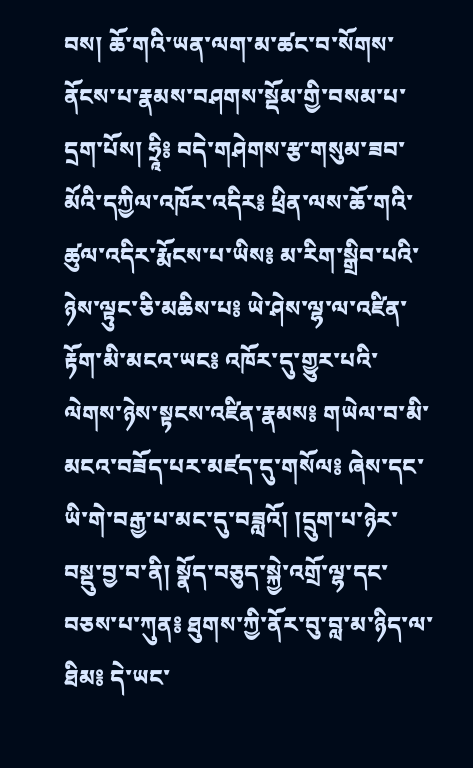བས། ཆོ་གའི་ཡན་ལག་མ་ཚང་བ་སོགས་ནོངས་པ་རྣམས་བཤགས་སྡོམ་གྱི་བསམ་པ་དྲག་པོས། ཧྲཱི༔ བདེ་གཤེགས་རྩ་གསུམ་ཟབ་མོའི་དཀྱིལ་འཁོར་འདིར༔ ཕྲིན་ལས་ཆོ་གའི་ཚུལ་འདིར་རྨོངས་པ་ཡིས༔ མ་རིག་སྒྲིབ་པའི་ཉེས་ལྟུང་ཅི་མཆིས་པ༔ ཡེ་ཤེས་ལྷ་ལ་འཛིན་རྟོག་མི་མངའ་ཡང༔ འཁོར་དུ་གྱུར་པའི་ལེགས་ཉེས་སྟངས་འཛིན་རྣམས༔ གཡེལ་བ་མི་མངའ་བཟོད་པར་མཛད་དུ་གསོལ༔ ཞེས་དང་ཡི་གེ་བརྒྱ་པ་མང་དུ་བཟླའོ། །དྲུག་པ་ཉེར་བསྡུ་བྱ་བ་ནི། སྣོད་བཅུད་སྐྱེ་འགྲོ་ལྷ་དང་བཅས་པ་ཀུན༔ ཐུགས་ཀྱི་ནོར་བུ་བླ་མ་ཉིད་ལ་ཐིམ༔ དེ་ཡང་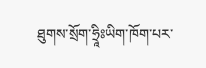ཐུགས་སྲོག་ཧྲཱིཿཡིག་ཁོག་པར་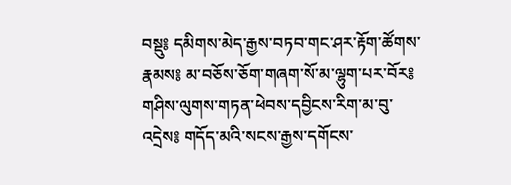བསྡུ༔ དམིགས་མེད་རྒྱས་བཏབ་གང་ཤར་རྟོག་ཚོགས་རྣམས༔ མ་བཅོས་ཅོག་གཞག་སོ་མ་ལྷུག་པར་བོར༔ གཤིས་ལུགས་གཏན་ཕེབས་དབྱིངས་རིག་མ་བུ་འདྲེས༔ གདོད་མའི་སངས་རྒྱས་དགོངས་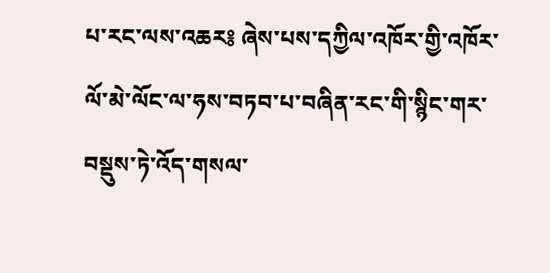པ་རང་ལས་འཆར༔ ཞེས་པས་དཀྱིལ་འཁོར་གྱི་འཁོར་ལོ་མེ་ལོང་ལ་ཧས་བཏབ་པ་བཞིན་རང་གི་སྙིང་གར་བསྡུས་ཏེ་འོད་གསལ་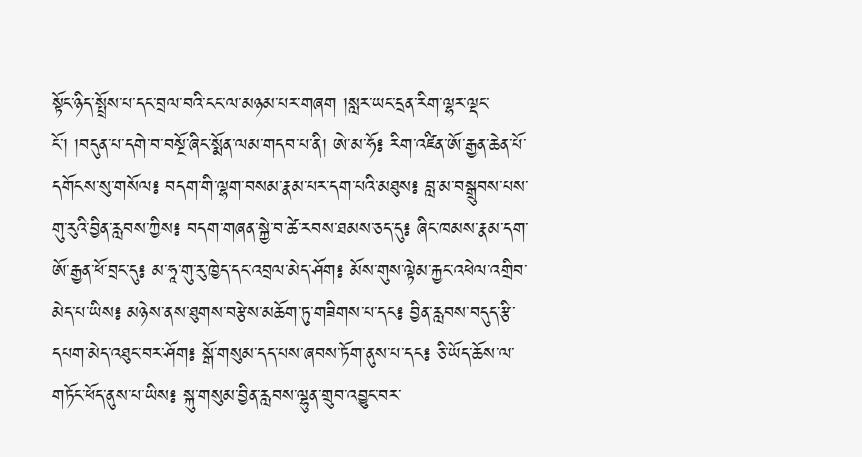སྟོང་ཉིད་སྤྲོས་པ་དང་བྲལ་བའི་ངང་ལ་མཉམ་པར་གཞག །སླར་ཡང་དྲན་རིག་ལྷར་ལྡང་ངོ་། །བདུན་པ་དགེ་བ་བསྔོ་ཞིང་སྨོན་ལམ་གདབ་པ་ནི། ཨེ་མ་ཧོ༔ རིག་འཛིན་ཨོ་རྒྱན་ཆེན་པོ་དགོངས་སུ་གསོལ༔ བདག་གི་ལྷག་བསམ་རྣམ་པར་དག་པའི་མཐུས༔ བླ་མ་བསྒྲུབས་པས་གུ་རུའི་བྱིན་རླབས་ཀྱིས༔ བདག་གཞན་སྐྱེ་བ་ཚེ་རབས་ཐམས་ཅད་དུ༔ ཞིང་ཁམས་རྣམ་དག་ཨོ་རྒྱན་ཕོ་བྲང་དུ༔ མ་ཧཱ་གུ་རུ་ཁྱེད་དང་འབྲལ་མེད་ཤོག༔ མོས་གུས་ལྟེམ་རྐྱང་འཕེལ་འགྲིབ་མེད་པ་ཡིས༔ མཉེས་ནས་ཐུགས་བརྩེས་མཆོག་ཏུ་གཟིགས་པ་དང༔ བྱིན་རླབས་བདུད་རྩི་དཔག་མེད་འཐུང་བར་ཤོག༔ སྒོ་གསུམ་དད་པས་ཞབས་ཏོག་ནུས་པ་དང༔ ཅི་ཡོད་ཆོས་ལ་གཏོང་ཕོད་ནུས་པ་ཡིས༔ སྐུ་གསུམ་བྱིན་རླབས་ལྷུན་གྲུབ་འབྱུང་བར་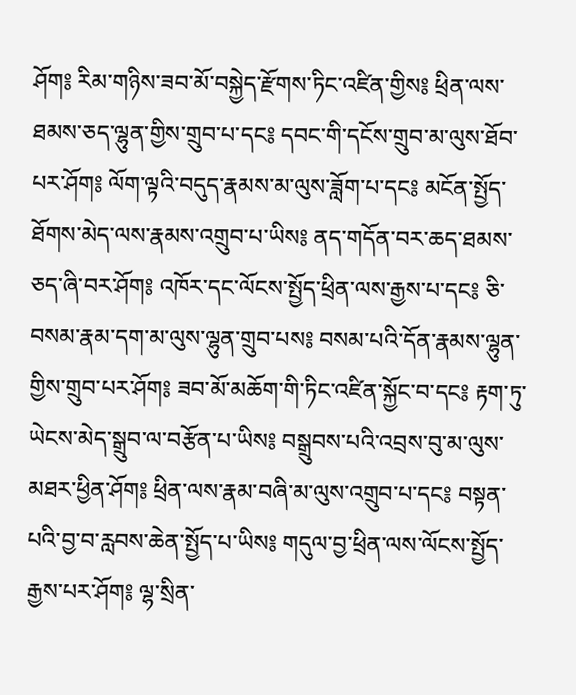ཤོག༔ རིམ་གཉིས་ཟབ་མོ་བསྐྱེད་རྫོགས་ཏིང་འཛིན་གྱིས༔ ཕྲིན་ལས་ཐམས་ཅད་ལྷུན་གྱིས་གྲུབ་པ་དང༔ དབང་གི་དངོས་གྲུབ་མ་ལུས་ཐོབ་པར་ཤོག༔ ལོག་ལྟའི་བདུད་རྣམས་མ་ལུས་ཟློག་པ་དང༔ མངོན་སྤྱོད་ཐོགས་མེད་ལས་རྣམས་འགྲུབ་པ་ཡིས༔ ནད་གདོན་བར་ཆད་ཐམས་ཅད་ཞི་བར་ཤོག༔ འཁོར་དང་ལོངས་སྤྱོད་ཕྲིན་ལས་རྒྱས་པ་དང༔ ཅི་བསམ་རྣམ་དག་མ་ལུས་ལྷུན་གྲུབ་པས༔ བསམ་པའི་དོན་རྣམས་ལྷུན་གྱིས་གྲུབ་པར་ཤོག༔ ཟབ་མོ་མཆོག་གི་ཏིང་འཛིན་སྐྱོང་བ་དང༔ རྟག་ཏུ་ཡེངས་མེད་སྒྲུབ་ལ་བརྩོན་པ་ཡིས༔ བསྒྲུབས་པའི་འབྲས་བུ་མ་ལུས་མཐར་ཕྱིན་ཤོག༔ ཕྲིན་ལས་རྣམ་བཞི་མ་ལུས་འགྲུབ་པ་དང༔ བསྟན་པའི་བྱ་བ་རླབས་ཆེན་སྤྱོད་པ་ཡིས༔ གདུལ་བྱ་ཕྲིན་ལས་ལོངས་སྤྱོད་རྒྱས་པར་ཤོག༔ ལྷ་སྲིན་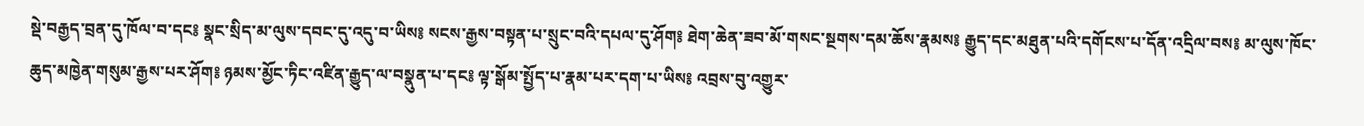སྡེ་བརྒྱད་བྲན་དུ་ཁོལ་བ་དང༔ སྣང་སྲིད་མ་ལུས་དབང་དུ་འདུ་བ་ཡིས༔ སངས་རྒྱས་བསྟན་པ་སྲུང་བའི་དཔལ་དུ་ཤོག༔ ཐེག་ཆེན་ཟབ་མོ་གསང་སྔགས་དམ་ཆོས་རྣམས༔ རྒྱུད་དང་མཐུན་པའི་དགོངས་པ་དོན་འདྲིལ་བས༔ མ་ལུས་ཁོང་ཆུད་མཁྱེན་གསུམ་རྒྱས་པར་ཤོག༔ ཉམས་མྱོང་ཏིང་འཛིན་རྒྱུད་ལ་བསྣུན་པ་དང༔ ལྟ་སྒོམ་སྤྱོད་པ་རྣམ་པར་དག་པ་ཡིས༔ འབྲས་བུ་འགྱུར་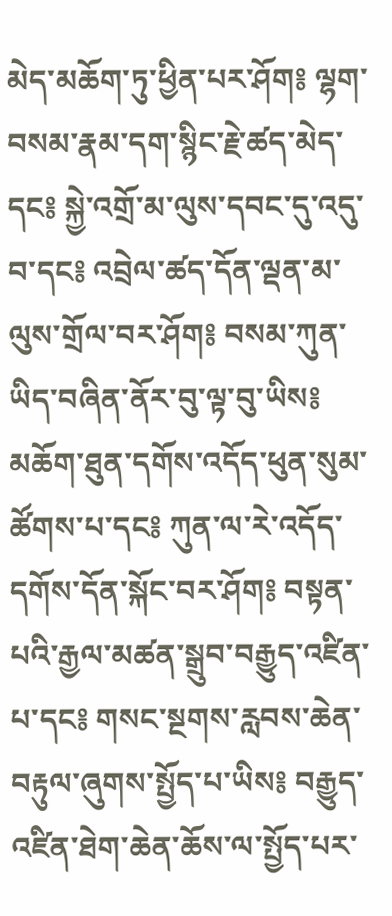མེད་མཆོག་ཏུ་ཕྱིན་པར་ཤོག༔ ལྷག་བསམ་རྣམ་དག་སྙིང་རྗེ་ཚད་མེད་དང༔ སྐྱེ་འགྲོ་མ་ལུས་དབང་དུ་འདུ་བ་དང༔ འབྲེལ་ཚད་དོན་ལྡན་མ་ལུས་གྲོལ་བར་ཤོག༔ བསམ་ཀུན་ཡིད་བཞིན་ནོར་བུ་ལྟ་བུ་ཡིས༔ མཆོག་ཐུན་དགོས་འདོད་ཕུན་སུམ་ཚོགས་པ་དང༔ ཀུན་ལ་རེ་འདོད་དགོས་དོན་སྐོང་བར་ཤོག༔ བསྟན་པའི་རྒྱལ་མཚན་སྒྲུབ་བརྒྱུད་འཛིན་པ་དང༔ གསང་སྔགས་རླབས་ཆེན་བརྟུལ་ཞུགས་སྤྱོད་པ་ཡིས༔ བརྒྱུད་འཛིན་ཐེག་ཆེན་ཆོས་ལ་སྤྱོད་པར་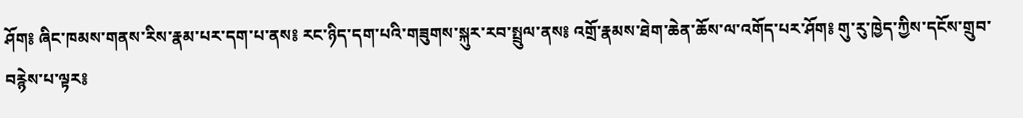ཤོག༔ ཞིང་ཁམས་གནས་རིས་རྣམ་པར་དག་པ་ནས༔ རང་ཉིད་དག་པའི་གཟུགས་སྐུར་རབ་སྤྲུལ་ནས༔ འགྲོ་རྣམས་ཐེག་ཆེན་ཆོས་ལ་འགོད་པར་ཤོག༔ གུ་རུ་ཁྱེད་ཀྱིས་དངོས་གྲུབ་བརྙེས་པ་ལྟར༔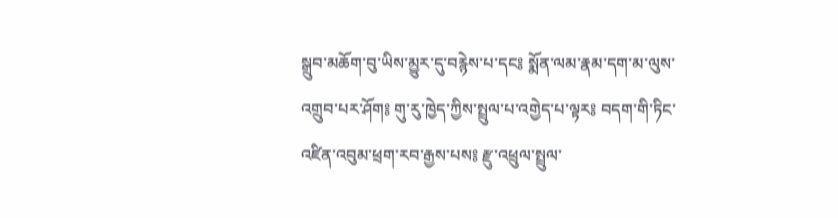སྒྲུབ་མཆོག་བུ་ཡིས་མྱུར་དུ་བརྙེས་པ་དང༔ སྨོན་ལམ་རྣམ་དག་མ་ལུས་འགྲུབ་པར་ཤོག༔ གུ་རུ་ཁྱེད་ཀྱིས་སྤྲུལ་པ་འགྱེད་པ་ལྟར༔ བདག་གི་ཏིང་འཛིན་འབུམ་ཕྲག་རབ་རྒྱས་པས༔ རྫུ་འཕྲུལ་སྤྲུལ་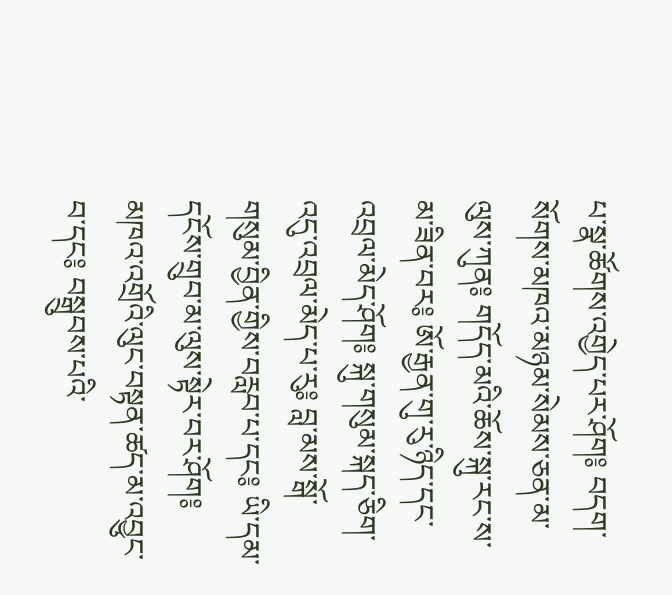པ་སྣ་ཚོགས་འགྱེད་པར་ཤོག༔ བདག་སོགས་མཁའ་མཉམ་སེམས་ཅན་མ་ལུས་ཀུན༔ གདོད་མའི་ཆོས་སྐུ་རང་ས་མ་ཟིན་བར༔ ཨོ་རྒྱན་གུ་རུ་ཉིད་དང་འབྲལ་མེད་ཤོག༔ སྐུ་གསུམ་སྐད་ཅིག་འདུ་འབྲལ་མེད་པ་རུ༔ བླ་མས་སྒོ་གསུམ་བྱིན་གྱིས་བརླབ་པ་དང༔ ཡི་དམ་དངོས་གྲུབ་མ་ལུས་སྟེར་བར་ཤོག༔ མཁའ་འགྲོའི་ལུང་བསྟན་ཚད་མ་འབྱུང་བ་དང༔ བསྒྲུབས་པའི་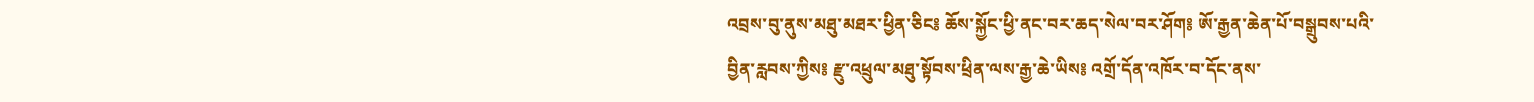འབྲས་བུ་ནུས་མཐུ་མཐར་ཕྱིན་ཅིང༔ ཆོས་སྐྱོང་ཕྱི་ནང་བར་ཆད་སེལ་བར་ཤོག༔ ཨོ་རྒྱན་ཆེན་པོ་བསྒྲུབས་པའི་བྱིན་རླབས་ཀྱིས༔ རྫུ་འཕྲུལ་མཐུ་སྟོབས་ཕྲིན་ལས་རྒྱ་ཆེ་ཡིས༔ འགྲོ་དོན་འཁོར་བ་དོང་ནས་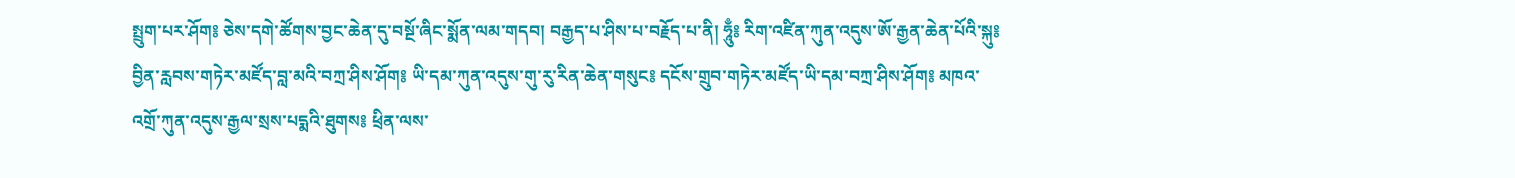སྤྲུག་པར་ཤོག༔ ཅེས་དགེ་ཚོགས་བྱང་ཆེན་དུ་བསྔོ་ཞིང་སྨོན་ལམ་གདབ། བརྒྱད་པ་ཤིས་པ་བརྗོད་པ་ནི། ཧཱུྃ༔ རིག་འཛིན་ཀུན་འདུས་ཨོ་རྒྱན་ཆེན་པོའི་སྐུ༔ བྱིན་རླབས་གཏེར་མཛོད་བླ་མའི་བཀྲ་ཤིས་ཤོག༔ ཡི་དམ་ཀུན་འདུས་གུ་རུ་རིན་ཆེན་གསུང༔ དངོས་གྲུབ་གཏེར་མཛོད་ཡི་དམ་བཀྲ་ཤིས་ཤོག༔ མཁའ་འགྲོ་ཀུན་འདུས་རྒྱལ་སྲས་པདྨའི་ཐུགས༔ ཕྲིན་ལས་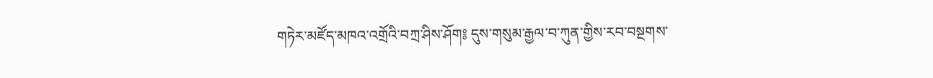གཏེར་མཛོད་མཁའ་འགྲོའི་བཀྲ་ཤིས་ཤོག༔ དུས་གསུམ་རྒྱལ་བ་ཀུན་གྱིས་རབ་བསྔགས་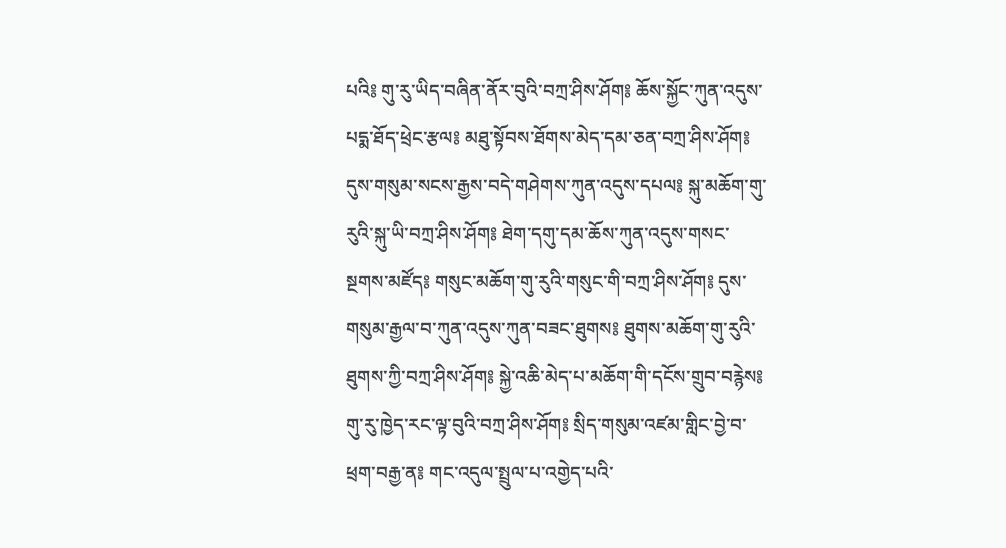པའི༔ གུ་རུ་ཡིད་བཞིན་ནོར་བུའི་བཀྲ་ཤིས་ཤོག༔ ཆོས་སྐྱོང་ཀུན་འདུས་པདྨ་ཐོད་ཕྲེང་རྩལ༔ མཐུ་སྟོབས་ཐོགས་མེད་དམ་ཅན་བཀྲ་ཤིས་ཤོག༔ དུས་གསུམ་སངས་རྒྱས་བདེ་གཤེགས་ཀུན་འདུས་དཔལ༔ སྐུ་མཆོག་གུ་རུའི་སྐུ་ཡི་བཀྲ་ཤིས་ཤོག༔ ཐེག་དགུ་དམ་ཆོས་ཀུན་འདུས་གསང་སྔགས་མཛོད༔ གསུང་མཆོག་གུ་རུའི་གསུང་གི་བཀྲ་ཤིས་ཤོག༔ དུས་གསུམ་རྒྱལ་བ་ཀུན་འདུས་ཀུན་བཟང་ཐུགས༔ ཐུགས་མཆོག་གུ་རུའི་ཐུགས་ཀྱི་བཀྲ་ཤིས་ཤོག༔ སྐྱེ་འཆི་མེད་པ་མཆོག་གི་དངོས་གྲུབ་བརྙེས༔ གུ་རུ་ཁྱེད་རང་ལྟ་བུའི་བཀྲ་ཤིས་ཤོག༔ སྲིད་གསུམ་འཛམ་གླིང་བྱེ་བ་ཕྲག་བརྒྱ་ན༔ གང་འདུལ་སྤྲུལ་པ་འགྱེད་པའི་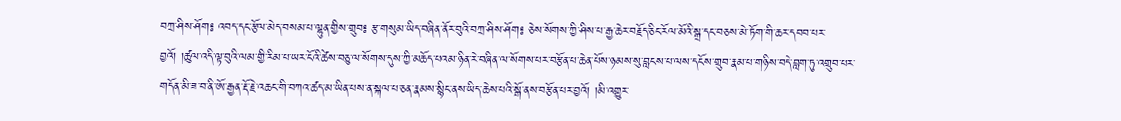བཀྲ་ཤིས་ཤོག༔ འབད་དང་རྩོལ་མེད་བསམ་པ་ལྷུན་གྱིས་གྲུབ༔ རྩ་གསུམ་ཡིད་བཞིན་ནོར་བུའི་བཀྲ་ཤིས་ཤོག༔ ཅེས་སོགས་ཀྱི་ཤིས་པ་རྒྱ་ཆེར་བརྗོད་ཅིང་རོལ་མོའི་སྒྲ་དང་བཅས་མེ་ཏོག་གི་ཆར་དབབ་པར་བྱའོ། །ཚུལ་འདི་ལྟ་བུའི་ལམ་གྱི་རིམ་པ་ཡར་ངོའི་ཚེས་བཅུ་ལ་སོགས་དུས་ཀྱི་མཆོད་པའམ་ཉིན་རེ་བཞིན་ལ་སོགས་པར་བརྩོན་པ་ཆེན་པོས་ཉམས་སུ་བླངས་པ་ལས་དངོས་གྲུབ་རྣམ་པ་གཉིས་བདེ་བླག་ཏུ་འགྲུབ་པར་གདོན་མི་ཟ་བ་ནི་ཨོ་རྒྱན་རྡོ་རྗེ་འཆང་གི་བཀའ་ཚད་མ་ཡིན་པས་ན་སྐལ་པ་ཅན་རྣམས་སྙིང་ནས་ཡིད་ཆེས་པའི་སྒོ་ནས་བརྩོན་པར་བྱའོ། །མི་འགྱུར་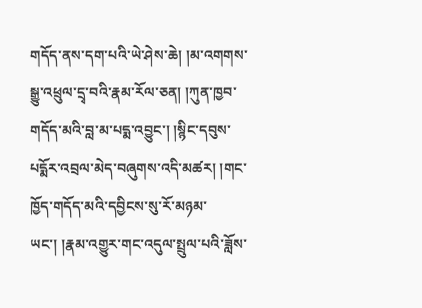གདོད་ནས་དག་པའི་ཡེ་ཤེས་ཆེ། །མ་འགགས་སྒྱུ་འཕྲུལ་དྲྭ་བའི་རྣམ་རོལ་ཅན། །ཀུན་ཁྱབ་གདོད་མའི་བླ་མ་པདྨ་འབྱུང་། །སྙིང་དབུས་པདྨོར་འབྲལ་མེད་བཞུགས་འདི་མཚར། །གང་ཁྱོད་གདོད་མའི་དབྱིངས་སུ་རོ་མཉམ་ཡང་། །རྣམ་འགྱུར་གང་འདུལ་སྤྲུལ་པའི་ཟློས་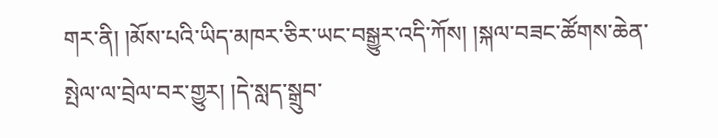གར་ནི། །མོས་པའི་ཡིད་མཁར་ཅིར་ཡང་བསྒྱུར་འདི་ཀོས། །སྐལ་བཟང་ཚོགས་ཆེན་སྤེལ་ལ་བྲེལ་བར་གྱུར། །དེ་སླད་སྒྲུབ་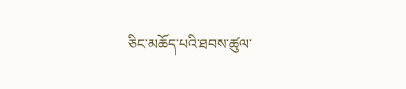ཅིང་མཆོད་པའི་ཐབས་ཚུལ་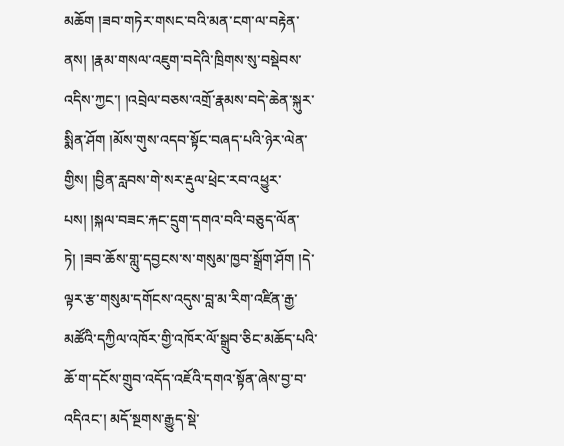མཆོག །ཟབ་གཏེར་གསང་བའི་མན་ངག་ལ་བརྟེན་ནས། །རྣམ་གསལ་འཇུག་བདེའི་ཁྲིགས་སུ་བསྡེབས་འདིས་ཀྱང་། །འབྲེལ་བཅས་འགྲོ་རྣམས་བདེ་ཆེན་སྐུར་སྨིན་ཤོག །མོས་གུས་འདབ་སྟོང་བཞད་པའི་ཉེར་ལེན་གྱིས། །བྱིན་རླབས་གེ་སར་རྡུལ་ཕྲེང་རབ་འཕྱུར་པས། །སྐལ་བཟང་རྐང་དྲུག་དགའ་བའི་བཅུད་ལོན་ཏེ། །ཟབ་ཆོས་གླུ་དབྱངས་ས་གསུམ་ཁྱབ་སྒྲོག་ཤོག །དེ་ལྟར་རྩ་གསུམ་དགོངས་འདུས་བླ་མ་རིག་འཛིན་རྒྱ་མཚོའི་དཀྱིལ་འཁོར་གྱི་འཁོར་ལོ་སྒྲུབ་ཅིང་མཆོད་པའི་ཆོ་ག་དངོས་གྲུབ་འདོད་འཇོའི་དགའ་སྟོན་ཞེས་བྱ་བ་འདིའང་། མདོ་སྔགས་རྒྱུད་སྡེ་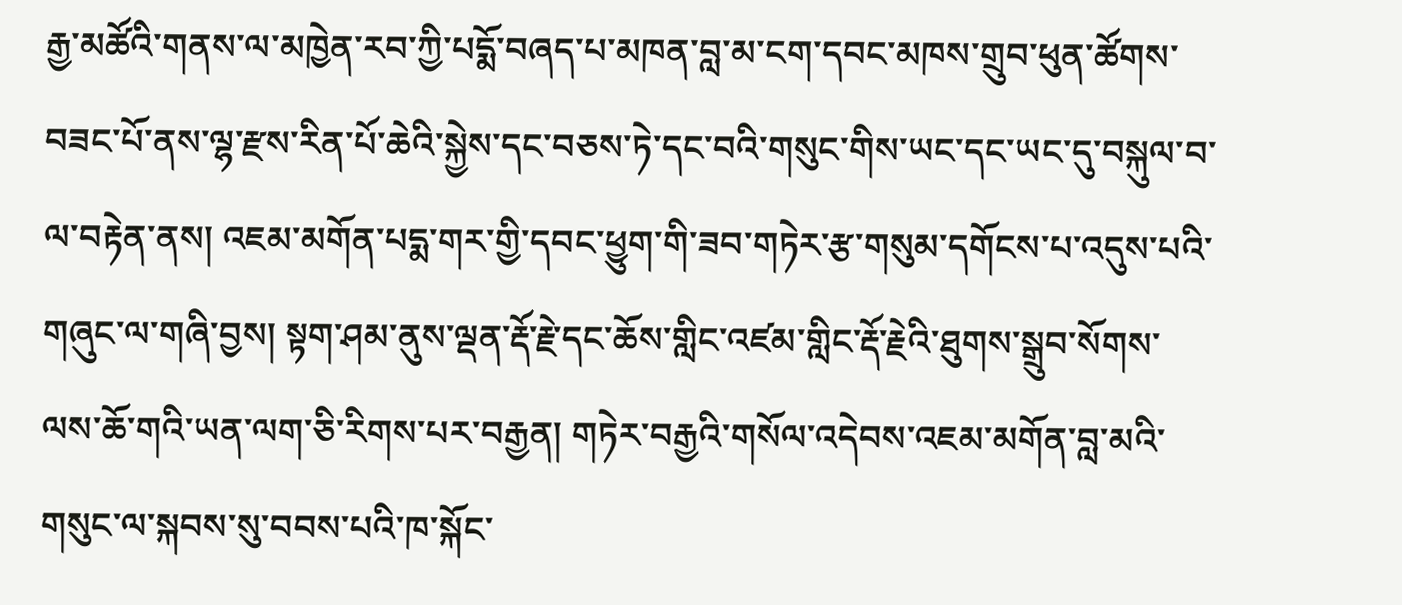རྒྱ་མཚོའི་གནས་ལ་མཁྱེན་རབ་ཀྱི་པདྨོ་བཞད་པ་མཁན་བླ་མ་ངག་དབང་མཁས་གྲུབ་ཕུན་ཚོགས་བཟང་པོ་ནས་ལྷ་རྫས་རིན་པོ་ཆེའི་སྐྱེས་དང་བཅས་ཏེ་དང་བའི་གསུང་གིས་ཡང་དང་ཡང་དུ་བསྐུལ་བ་ལ་བརྟེན་ནས། འཇམ་མགོན་པདྨ་གར་གྱི་དབང་ཕྱུག་གི་ཟབ་གཏེར་རྩ་གསུམ་དགོངས་པ་འདུས་པའི་གཞུང་ལ་གཞི་བྱས། སྟག་ཤམ་ནུས་ལྡན་རྡོ་རྗེ་དང་ཆོས་གླིང་འཛམ་གླིང་རྡོ་རྗེའི་ཐུགས་སྒྲུབ་སོགས་ལས་ཆོ་གའི་ཡན་ལག་ཅི་རིགས་པར་བརྒྱན། གཏེར་བརྒྱའི་གསོལ་འདེབས་འཇམ་མགོན་བླ་མའི་གསུང་ལ་སྐབས་སུ་བབས་པའི་ཁ་སྐོང་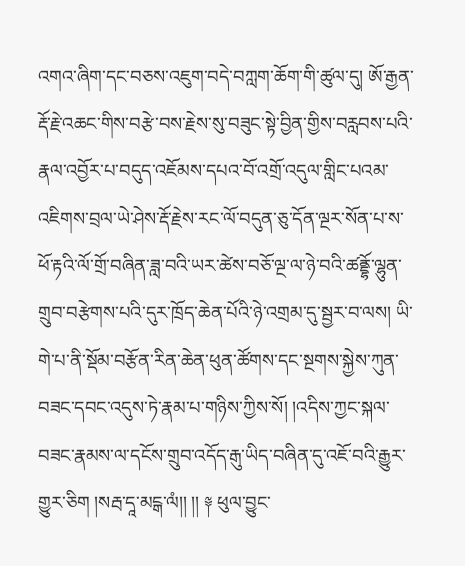འགའ་ཞིག་དང་བཅས་འཇུག་བདེ་བཀླག་ཆོག་གི་ཚུལ་དུ། ཨོ་རྒྱན་རྡོ་རྗེ་འཆང་གིས་བརྩེ་བས་རྗེས་སུ་བཟུང་སྟེ་བྱིན་གྱིས་བརླབས་པའི་རྣལ་འབྱོར་པ་བདུད་འཇོམས་དཔའ་བོ་འགྲོ་འདུལ་གླིང་པའམ་འཇིགས་བྲལ་ཡེ་ཤེས་རྡོ་རྗེས་རང་ལོ་བདུན་ཅུ་དོན་ལྔར་སོན་པ་ས་ཕོ་རྟའི་ལོ་གྲོ་བཞིན་ཟླ་བའི་ཡར་ཚེས་བཅོ་ལྔ་ལ་ཉེ་བའི་ཚནྡྷོ་ལྷུན་གྲུབ་བརྩེགས་པའི་དུར་ཁྲོད་ཆེན་པོའི་ཉེ་འགྲམ་དུ་སྦྱར་བ་ལས། ཡི་གེ་པ་ནི་སྡོམ་བརྩོན་རིན་ཆེན་ཕུན་ཚོགས་དང་སྔགས་སྐྱེས་ཀུན་བཟང་དབང་འདུས་ཏེ་རྣམ་པ་གཉིས་ཀྱིས་སོ། །འདིས་ཀྱང་སྐལ་བཟང་རྣམས་ལ་དངོས་གྲུབ་འདོད་རྒུ་ཡིད་བཞིན་དུ་འཇོ་བའི་རྒྱུར་གྱུར་ཅིག །སརྦ་དཱ་མངྒ་ལཾ།། །། ༈ ཕུལ་བྱུང་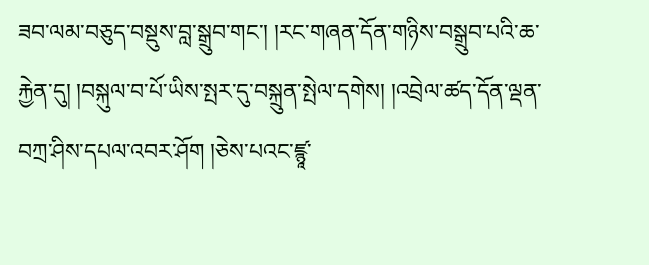ཟབ་ལམ་བཅུད་བསྡུས་བླ་སྒྲུབ་གང་། །རང་གཞན་དོན་གཉིས་བསྒྲུབ་པའི་ཆ་རྐྱེན་དུ། །བསྐུལ་བ་པོ་ཡིས་སྤར་དུ་བསྐྲུན་སྤེལ་དགེས། །འབྲེལ་ཚད་དོན་ལྡན་བཀྲ་ཤིས་དཔལ་འབར་ཤོག །ཅེས་པའང་ཛྙཱ་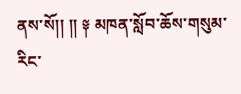ནས་སོ།། །། ༈ མཁན་སློབ་ཆོས་གསུམ་རིང་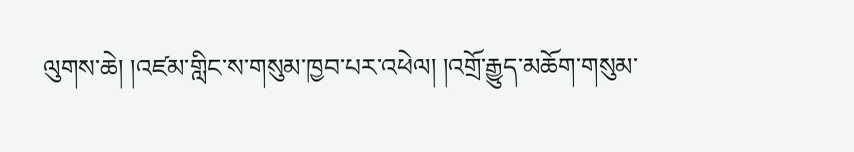ལུགས་ཆེ། །འཛམ་གླིང་ས་གསུམ་ཁྱབ་པར་འཕེལ། །འགྲོ་རྒྱུད་མཆོག་གསུམ་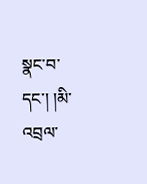སྣང་བ་དང་། །མི་འབྲལ་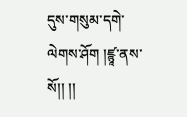དུས་གསུམ་དགེ་ལེགས་ཤོག །ཛྙཱ་ནས་སོ།། །།